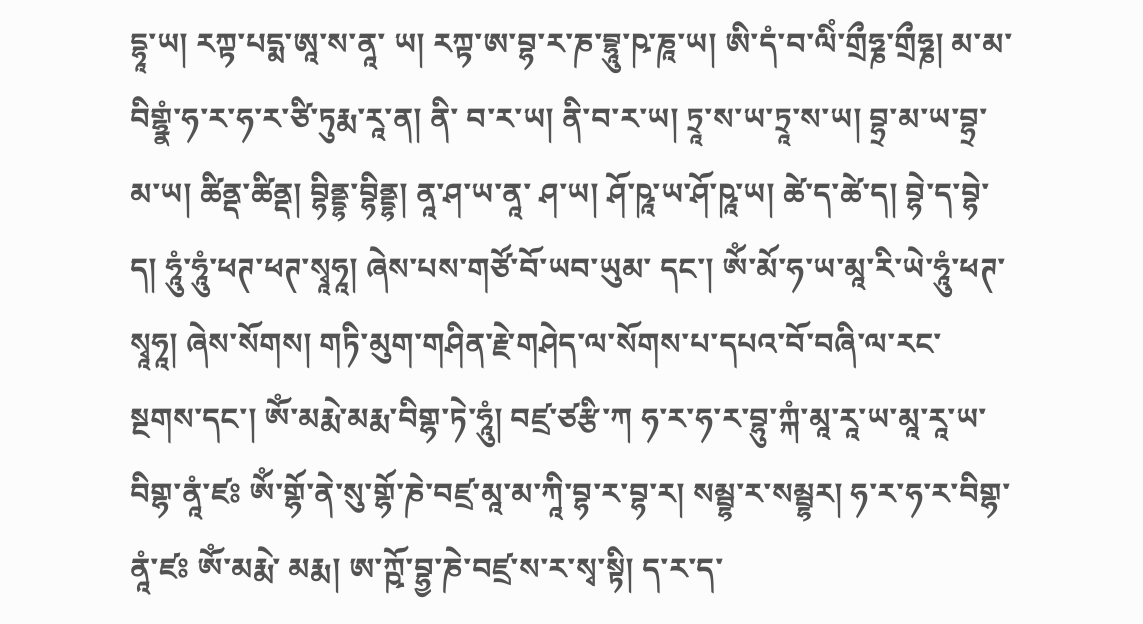དྷཱ་ཡ། རཀྟ་པདྨ་ཨཱ་ས་ནཱ་ ཡ། རཀྟ་ཨ་བྷ་ར་ཎ་བྷཱུ་ཥ་ཎཱ་ཡ། ཨི་དཾ་བ་ལིཾ་གྲྀཧྞ་གྲྀཧྞ། མ་མ་བིགྷྣཾ་ཧ་ར་ཧ་ར་ཙི་ཏུརྨ་རཱ་ན། ནི་ བ་ར་ཡ། ནི་བ་ར་ཡ། ཏྲཱ་ས་ཡ་ཏྲཱ་ས་ཡ། བྷྲ་མ་ཡ་བྷྲ་མ་ཡ། ཚིནྡ་ཚིནྡ། བྷིནྡྷ་བྷིནྡྷ། ནཱ་ཤ་ཡ་ནཱ་ ཤ་ཡ། ཤོ་ཥཱ་ཡ་ཤོ་ཥཱ་ཡ། ཚེ་ད་ཚེ་ད། བྷེ་ད་བྷེ་ད། ཧཱུཾ་ཧཱུཾ་ཕཊ་ཕཊ་སྭཱཧཱ། ཞེས་པས་གཙོ་བོ་ཡབ་ཡུམ་ དང་། ༀ་མོ་ཧ་ཡ་མཱ་རི་ཡེ་ཧཱུཾ་ཕཊ་སྭཱཧཱ། ཞེས་སོགས། གཏི་མུག་གཤིན་རྗེ་གཤེད་ལ་སོགས་པ་དཔའ་བོ་བཞི་ལ་རང་ སྔགས་དང་། ༀ་མརྨེ་མརྨ་བིགྷ་ཏེ་ཧཱུཾ། བཛྲ་ཙརྩི་ཀ ཧ་ར་ཧ་ར་བྷུ་ཀྐཾ་མཱ་རཱ་ཡ་མཱ་རཱ་ཡ་བིགྷ་ནཱཾ་ཛཿ ༀ་གྷོ་ནེ་སུ་གྷོ་ཎེ་བཛྲ་མཱ་མ་ཀཱི་བྷ་ར་བྷ་ར། སམྦྷ་ར་སམྦྷར། ཧ་ར་ཧ་ར་བིགྷ་ནཱཾ་ཛཿ ༀ་མརྨེ་ མརྨ། ཨ་ཀྵོ་བྷྱ་ཎེ་བཛྲ་ས་ར་སྭ་སྟི། ད་ར་ད་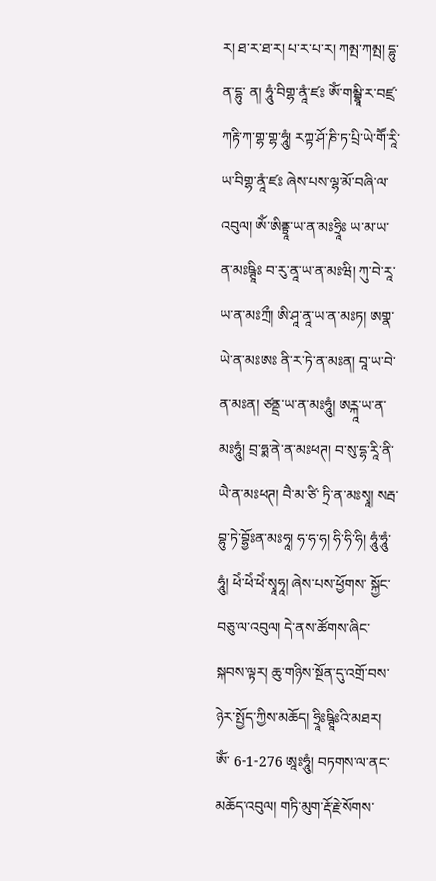ར། ཐ་ར་ཐ་ར། པ་ར་པ་ར། ཀམྤ་ཀམྤ། དྷུ་ན་དྷུ་ ན། ཧཱུཾ་བིགྷ་ནཱཾ་ཛཿ ༀ་གམྦྷཱི་ར་བཛྲ་ཀརྟི་ཀ་གྷ་གྷ་ཧཱུཾ། རཀྟ་ཤོ་ཎི་ཏ་པྲི་ཡེ་གཽ་རཱི་ཡ་བིགྷ་ནཱཾ་ཛཿ ཞེས་པས་ལྷ་མོ་བཞི་ལ་འབུལ། ༀ་ཨིནྟྲཱ་ཡ་ན་མཿཧྲཱིཿ ཡ་མ་ཡ་ན་མཿཥྚཱིཿ བ་རུ་ནཱ་ཡ་ན་མཿཝི། ཀུ་བེ་རཱ་ ཡ་ན་མཿཀྲྀ། ཨི་ཤཱ་ནཱ་ཡ་ན་མཿཏ། ཨགྣ་ཡེ་ན་མཿཨཿ ནི་ར་ཏེ་ན་མཿན། བཱ་ཡ་བེ་ན་མཿན། ཙནྡྲ་ཡ་ན་མཿཧཱུཾ། ཨཪྐཱ་ཡ་ན་མཿཧཱུཾ། བྲ་ཧྨ་ནེ་ན་མཿཕཊ། བ་སུ་དྷ་རཱི་ནི་ཡཻ་ན་མཿཕཊ། བཻ་མ་ཙི་ ཏྲི་ན་མཿསྭཱ། སརྦ་བྷུ་ཏེ་བྷྱོཿན་མཿཧཱ། ཧ་ཧ་ཧ། ཧི་ཧི་ཧི། ཧཱུཾ་ཧཱུཾ་ཧཱུཾ། ཕེཾ་ཕེཾ་ཕེཾ་སྭཱཧཱ། ཞེས་པས་ཕྱོགས་ སྐྱོང་བཅུ་ལ་འབུལ། དེ་ནས་ཚོགས་ཞིང་སྐབས་ལྟར། ཆུ་གཉིས་སྔོན་དུ་འགྲོ་བས་ཉེར་སྤྱོད་ཀྱིས་མཆོད། ཧྲཱིཿཥྚཱིཿའི་མཐར། ༀ་ 6-1-276 ཨཱཿཧཱུཾ། བཏགས་ལ་ནང་མཆོད་འབུལ། གཏི་མུག་རྡོ་རྗེ་སོགས་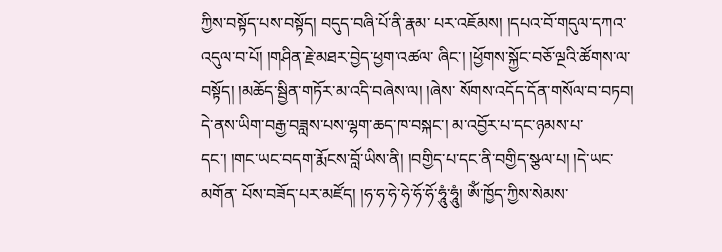ཀྱིས་བསྟོད་པས་བསྟོད། བདུད་བཞི་པོ་ནི་རྣམ་ པར་འཇོམས། །དཔའ་བོ་གདུལ་དཀའ་འདུལ་བ་པོ། །གཤིན་རྗེ་མཐར་བྱེད་ཕྱག་འཚལ་ ཞིང་། །ཕྱོགས་སྐྱོང་བཅོ་ལྔའི་ཚོགས་ལ་བསྟོད། །མཆོད་སྦྱིན་གཏོར་མ་འདི་བཞེས་ལ། །ཞེས་ སོགས་འདོད་དོན་གསོལ་བ་བཏབ། དེ་ནས་ཡིག་བརྒྱ་བཟླས་པས་ལྷག་ཆད་ཁ་བསྐང་། མ་འབྱོར་པ་དང་ཉམས་པ་ དང་། །གང་ཡང་བདག་རྨོངས་བློ་ཡིས་ནི། །བགྱིད་པ་དང་ནི་བགྱིད་སྩལ་པ། །དེ་ཡང་མགོན་ པོས་བཟོད་པར་མཛོད། །ཧ་ཧ་ཧེ་ཧེ་ཧོ་ཧོ་ཧཱུཾ་ཧཱུཾ། ༀ་ཁྱོད་ཀྱིས་སེམས་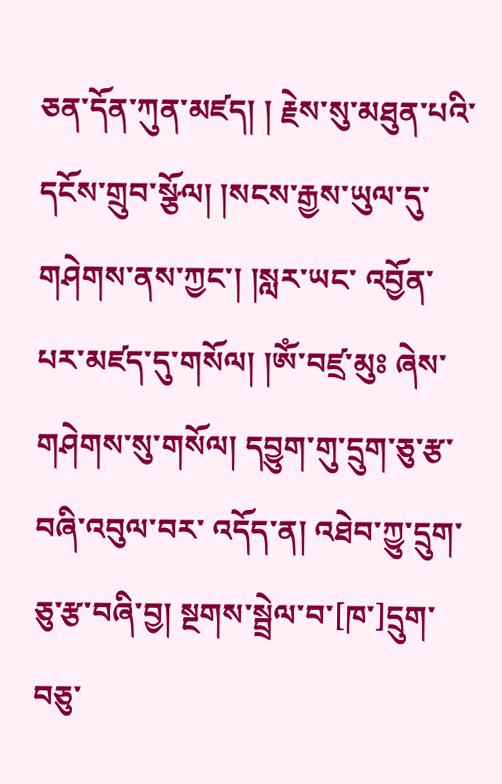ཅན་དོན་ཀུན་མཛད། ། རྗེས་སུ་མཐུན་པའི་དངོས་གྲུབ་སྩོལ། །སངས་རྒྱས་ཡུལ་དུ་གཤེགས་ནས་ཀྱང་། །སླར་ཡང་ འབྱོན་པར་མཛད་དུ་གསོལ། །ༀ་བཛྲ་མུཿ ཞེས་གཤེགས་སུ་གསོལ། དབྱུག་གུ་དྲུག་ཅུ་རྩ་བཞི་འབུལ་བར་ འདོད་ན། འཐེབ་ཀྱུ་དྲུག་ཅུ་རྩ་བཞི་བྱ། སྔགས་སྦྲེལ་བ་[ཁ་]དྲུག་བཅུ་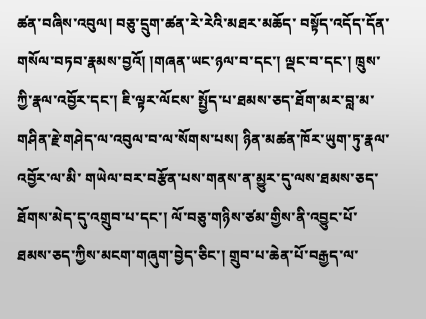ཚན་བཞིས་འབུལ། བཅུ་དྲུག་ཚན་རེ་རེའི་མཐར་མཆོད་ བསྟོད་འདོད་དོན་གསོལ་བཏབ་རྣམས་བྱའོ། །གཞན་ཡང་ཉལ་བ་དང་། ལྡང་བ་དང་། ཁྲུས་ཀྱི་རྣལ་འབྱོར་དང་། ཇི་ལྟར་ལོངས་ སྤྱོད་པ་ཐམས་ཅད་ཐོག་མར་བླ་མ་གཤིན་རྗེ་གཤེད་ལ་འབུལ་བ་ལ་སོགས་པས། ཉིན་མཚན་ཁོར་ཡུག་ཏུ་རྣལ་འབྱོར་ལ་མི་ གཡེལ་བར་བརྩོན་པས་གནས་ན་མྱུར་དུ་ལས་ཐམས་ཅད་ཐོགས་མེད་དུ་འགྲུབ་པ་དང་། ལོ་བཅུ་གཉིས་ཙམ་གྱིས་ནི་འབྱུང་པོ་ ཐམས་ཅད་ཀྱིས་མངག་གཞུག་བྱེད་ཅིང་། གྲུབ་པ་ཆེན་པོ་བརྒྱད་ལ་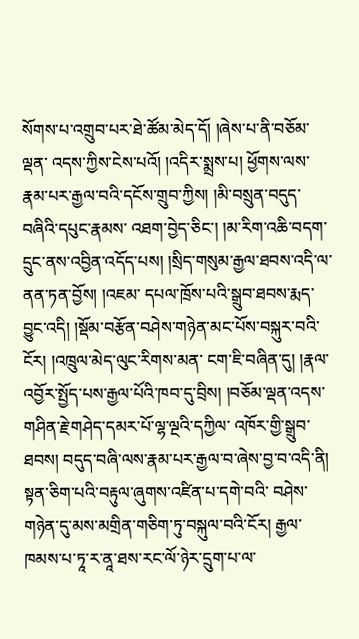སོགས་པ་འགྲུབ་པར་ཐེ་ཚོམ་མེད་དོ། །ཞེས་པ་ནི་བཅོམ་ལྡན་ འདས་ཀྱིས་ངེས་པའོ། །འདིར་སྨྲས་པ། ཕྱོགས་ལས་རྣམ་པར་རྒྱལ་བའི་དངོས་གྲུབ་ཀྱིས། །མི་བསྲུན་བདུད་བཞིའི་དཔུང་རྣམས་ འཐག་བྱེད་ཅིང་། །མ་རིག་འཆི་བདག་དྲུང་ནས་འབྱིན་འདོད་པས། །སྲིད་གསུམ་རྒྱལ་ཐབས་འདི་ལ་ནན་ཏན་བྱོས། །འཇམ་ དཔལ་ཁྲོས་པའི་སྒྲུབ་ཐབས་རྨད་བྱུང་འདི། །སྡོམ་བརྩོན་བཤེས་གཉེན་མང་པོས་བསྐུར་བའི་ངོར། །འཁྲུལ་མེད་ལུང་རིགས་མན་ ངག་ཇི་བཞིན་དུ། །རྣལ་འབྱོར་སྤྱོད་པས་རྒྱལ་པོའི་ཁབ་དུ་བྲིས། །བཅོམ་ལྡན་འདས་གཤིན་རྗེ་གཤེད་དམར་པོ་ལྷ་ལྔའི་དཀྱིལ་ འཁོར་གྱི་སྒྲུབ་ཐབས། བདུད་བཞི་ལས་རྣམ་པར་རྒྱལ་བ་ཞེས་བྱ་བ་འདི་ནི། སྟན་ཅིག་པའི་བརྟུལ་ཞུགས་འཛིན་པ་དགེ་བའི་ བཤེས་གཉེན་དུ་མས་མགྲིན་གཅིག་ཏུ་བསྐུལ་བའི་ངོར། རྒྱལ་ཁམས་པ་ཏཱ་ར་ནཱ་ཐས་རང་ལོ་ཉེར་དྲུག་པ་ལ་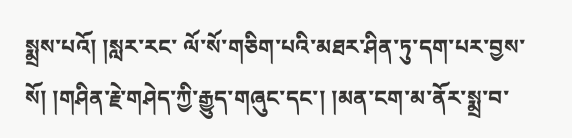སྨྲས་པའོ། །སླར་རང་ ལོ་སོ་གཅིག་པའི་མཐར་ཤིན་ཏུ་དག་པར་བྱས་སོ། །གཤིན་རྗེ་གཤེད་ཀྱི་རྒྱུད་གཞུང་དང་། །མན་ངག་མ་ནོར་སྨྲ་བ་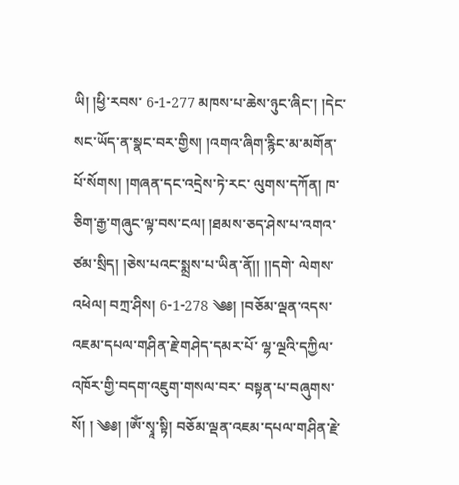ཡི། །ཕྱི་རབས་ 6-1-277 མཁས་པ་ཆེས་ཉུང་ཞིང་། །དེང་སང་ཡོད་ན་སྣང་བར་གྱིས། །འགའ་ཞིག་རྙིང་མ་མགོན་པོ་སོགས། །གཞན་དང་འདྲེས་ཏེ་རང་ ལུགས་དཀོན། ཁ་ཅིག་རྒྱ་གཞུང་ལྟ་བས་ངལ། །ཐམས་ཅད་ཤེས་པ་འགའ་ཙམ་སྲིད། །ཅེས་པའང་སྨྲས་པ་ཡིན་ནོ།། །།དགེ་ ལེགས་འཕེལ། བཀྲ་ཤིས། 6-1-278 ༄༅། །བཅོམ་ལྡན་འདས་འཇམ་དཔལ་གཤིན་རྗེ་གཤེད་དམར་པོ་ ལྷ་ལྔའི་དཀྱིལ་འཁོར་གྱི་བདག་འཇུག་གསལ་བར་ བསྟན་པ་བཞུགས་སོ། ། ༄༅། །ༀ་སྭཱ་སྟི། བཅོམ་ལྡན་འཇམ་དཔལ་གཤིན་རྗེ་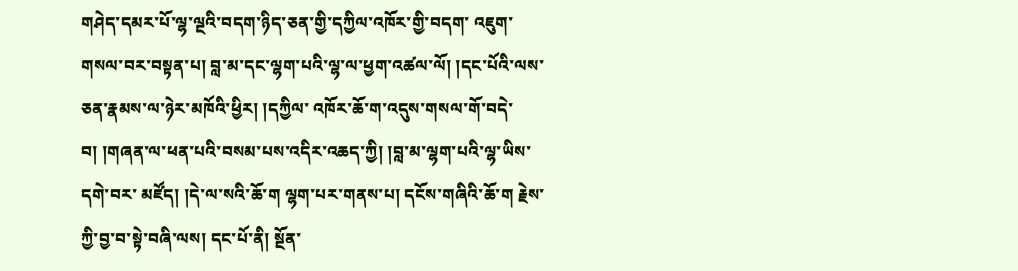གཤེད་དམར་པོ་ལྷ་ལྔའི་བདག་ཉིད་ཅན་གྱི་དཀྱིལ་འཁོར་གྱི་བདག་ འཇུག་གསལ་བར་བསྟན་པ། བླ་མ་དང་ལྷག་པའི་ལྷ་ལ་ཕྱག་འཚལ་ལོ། །དང་པོའི་ལས་ཅན་རྣམས་ལ་ཉེར་མཁོའི་ཕྱིར། །དཀྱིལ་ འཁོར་ཆོ་ག་འདུས་གསལ་གོ་བདེ་བ། །གཞན་ལ་ཕན་པའི་བསམ་པས་འདིར་འཆད་ཀྱི། །བླ་མ་ལྷག་པའི་ལྷ་ཡིས་དགེ་བར་ མཛོད། །དེ་ལ་སའི་ཆོ་ག ལྷག་པར་གནས་པ། དངོས་གཞིའི་ཆོ་ག རྗེས་ཀྱི་བྱ་བ་སྟེ་བཞི་ལས། དང་པོ་ནི། སྔོན་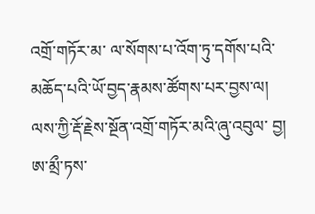འགྲོ་གཏོར་མ་ ལ་སོགས་པ་འོག་ཏུ་དགོས་པའི་མཆོད་པའི་ཡོ་བྱད་རྣམས་ཚོགས་པར་བྱས་ལ། ལས་ཀྱི་རྡོ་རྗེས་སྔོན་འགྲོ་གཏོར་མའི་ཞུ་འབུལ་ བྱ། ཨ་མྲྀ་ཏས་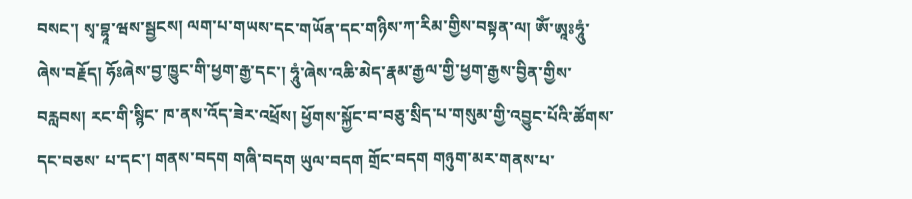བསང་། སྭ་བྷཱ་ཝས་སྦྱངས། ལག་པ་གཡས་དང་གཡོན་དང་གཉིས་ཀ་རིམ་གྱིས་བསྟན་ལ། ༀ་ཨཱཿཧཱུཾ་ ཞེས་བརྗོད། ཧོཿཞེས་བྱ་ཁྱུང་གི་ཕྱག་རྒྱ་དང་། ཧཱུཾ་ཞེས་འཆི་མེད་རྣམ་རྒྱལ་གྱི་ཕྱག་རྒྱས་བྱིན་གྱིས་བརླབས། རང་གི་སྙིང་ ཁ་ནས་འོད་ཟེར་འཕྲོས། ཕྱོགས་སྐྱོང་བ་བཅུ་སྲིད་པ་གསུམ་གྱི་འབྱུང་པོའི་ཚོགས་དང་བཅས་ པ་དང་། གནས་བདག གཞི་བདག ཡུལ་བདག གྲོང་བདག གཉུག་མར་གནས་པ་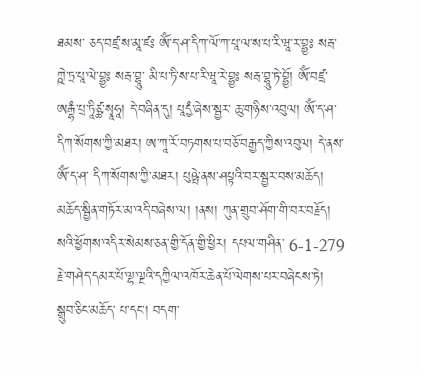ཐམས་ ཅད་བཛྲ་ས་མཱ་ཛཿ ༀ་ད་ཤ་དིཀ་ལོ་ཀ་པཱ་ལ་ས་པ་རི་ཝཱ་ར་བྷྱཿ སརྦ་ཀྵེ་ཏྲ་པཱ་ལེ་བྷྱཿ སརྦ་བྷཱུ་ མི་པ་ཏི་ས་པ་རི་ཝཱ་རེ་བྷྱཿ སརྦ་བྷཱུ་ཏེ་བྷྱོ། ༀ་བཛྲ་ཨརྒྷཾ་པྲ་ཏཱིཙྪ་སྭཱཧཱ། དེ་བཞིན་དུ། པཱདྱཾ་ཞེས་སྦྱར་ ཆུ་གཉིས་འབུལ། ༀ་ད་ཤ་དིཀ་སོགས་ཀྱི་མཐར། ཨ་ཀཱ་རོ་བཏགས་པ་བཅོ་བརྒྱད་ཀྱིས་འབུལ། དེ་ནས་ༀ་ད་ཤ་ དིཀ་སོགས་ཀྱི་མཐར། པུཥྤེ་ནས་ཤཔྟའི་བར་སྦྱར་བས་མཆོད། མཆོད་སྦྱིན་གཏོར་མ་འདི་བཞེས་ལ། །ནས། ཀུན་གྲུབ་ཤོག་གི་བར་བརྗོད། སའི་ཕྱོགས་འདིར་སེམས་ཅན་གྱི་དོན་གྱི་ཕྱིར། དཔལ་གཤིན་ 6-1-279 རྗེ་གཤེད་དམར་པོ་ལྷ་ལྔའི་དཀྱིལ་འཁོར་ཆེན་པོ་ལེགས་པར་བཞེངས་ཏེ། སྒྲུབ་ཅིང་མཆོད་ པ་དང་། བདག་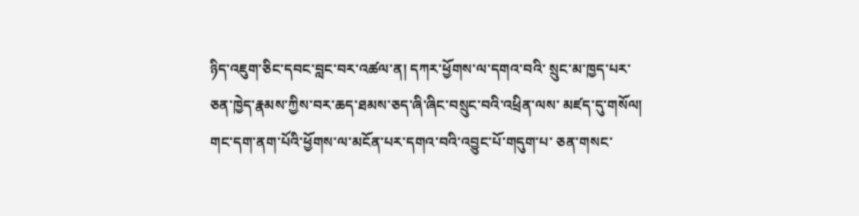ཉིད་འཇུག་ཅིང་དབང་བླང་བར་འཚལ་ན། དཀར་ཕྱོགས་ལ་དགའ་བའི་ སྲུང་མ་ཁྱད་པར་ཅན་ཁྱེད་རྣམས་ཀྱིས་བར་ཆད་ཐམས་ཅད་ཞི་ཞིང་བསྲུང་བའི་འཕྲིན་ལས་ མཛད་དུ་གསོལ། གང་དག་ནག་པོའི་ཕྱོགས་ལ་མངོན་པར་དགའ་བའི་འབྱུང་པོ་གདུག་པ་ ཅན་གསང་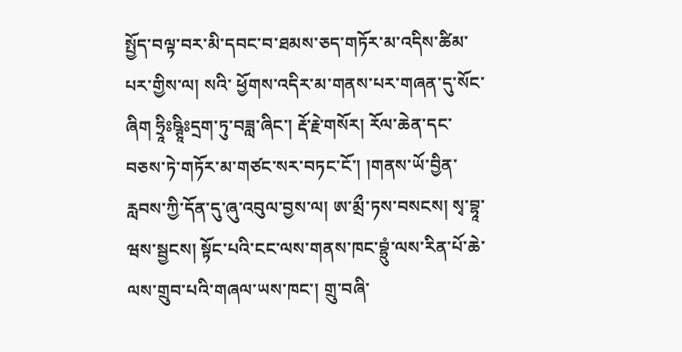སྤྱོད་བལྟ་བར་མི་དབང་བ་ཐམས་ཅད་གཏོར་མ་འདིས་ཚིམ་པར་གྱིས་ལ། སའི་ ཕྱོགས་འདིར་མ་གནས་པར་གཞན་དུ་སོང་ཞིག ཧྲཱིཿཥྚཱིཿདྲག་ཏུ་བཟླ་ཞིང་། རྡོ་རྗེ་གསོར། རོལ་ཆེན་དང་ བཅས་ཏེ་གཏོར་མ་གཙང་སར་བཏང་ངོ་། །གནས་ཡོ་བྱིན་རླབས་ཀྱི་དོན་དུ་ཞུ་འབུལ་བྱས་ལ། ཨ་མྲྀ་ཏས་བསངས། སྭ་བྷཱ་ ཝས་སྦྱངས། སྟོང་པའི་ངང་ལས་གནས་ཁང་བྷྲུཾ་ལས་རིན་པོ་ཆེ་ལས་གྲུབ་པའི་གཞལ་ཡས་ཁང་། གྲུ་བཞི་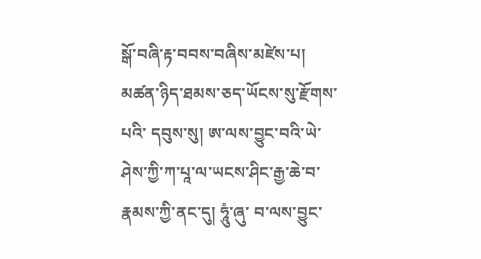སྒོ་བཞི་རྟ་བབས་བཞིས་མཛེས་པ། མཚན་ཉིད་ཐམས་ཅད་ཡོངས་སུ་རྫོགས་པའི་ དབུས་སུ། ཨ་ལས་བྱུང་བའི་ཡེ་ཤེས་ཀྱི་ཀ་པཱ་ལ་ཡངས་ཤིང་རྒྱ་ཆེ་བ་རྣམས་ཀྱི་ནང་དུ། ཧཱུཾ་ཞུ་ བ་ལས་བྱུང་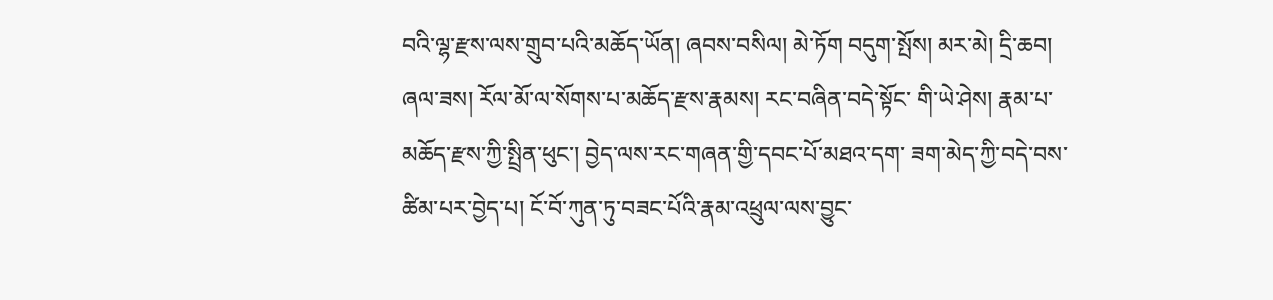བའི་ལྷ་རྫས་ལས་གྲུབ་པའི་མཆོད་ཡོན། ཞབས་བསིལ། མེ་ཏོག བདུག་སྤོས། མར་མེ། དྲི་ཆབ། ཞལ་ཟས། རོལ་མོ་ལ་སོགས་པ་མཆོད་རྫས་རྣམས། རང་བཞིན་བདེ་སྟོང་ གི་ཡེ་ཤེས། རྣམ་པ་མཆོད་རྫས་ཀྱི་སྤྲིན་ཕུང་། བྱེད་ལས་རང་གཞན་གྱི་དབང་པོ་མཐའ་དག་ ཟག་མེད་ཀྱི་བདེ་བས་ཚིམ་པར་བྱེད་པ། ངོ་བོ་ཀུན་ཏུ་བཟང་པོའི་རྣམ་འཕྲུལ་ལས་བྱུང་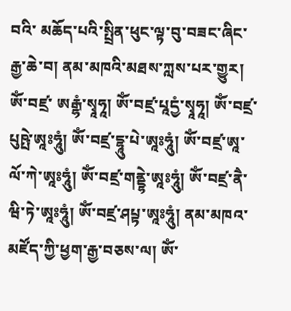བའི་ མཆོད་པའི་སྤྲིན་ཕུང་ལྟ་བུ་བཟང་ཞིང་རྒྱ་ཆེ་བ། ནམ་མཁའི་མཐས་ཀླས་པར་གྱུར། ༀ་བཛྲ་ ཨརྒྷཾ་སྭཱཧཱ། ༀ་བཛྲ་པཱདྱཾ་སྭཱཧཱ། ༀ་བཛྲ་པུཥྤེ་ཨཱཿཧཱུཾ། ༀ་བཛྲ་དྷཱུ་པེ་ཨཱཿཧཱུཾ། ༀ་བཛྲ་ཨཱ་ལོ་ཀེ་ཨཱཿཧཱུཾ། ༀ་བཛྲ་གནྡྷེ་ཨཱཿཧཱུཾ། ༀ་བཛྲ་ནཻ་ཝི་ཏེ་ཨཱཿཧཱུཾ། ༀ་བཛྲ་ཤཔྟ་ཨཱཿཧཱུཾ། ནམ་མཁའ་མཛོད་ཀྱི་ཕྱག་རྒྱ་བཅས་ལ། ༀ་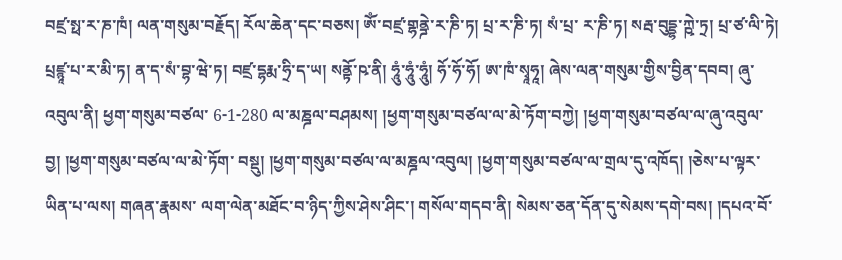བཛྲ་སྥ་ར་ཎ་ཁཾ། ལན་གསུམ་བརྗོད། རོལ་ཆེན་དང་བཅས། ༀ་བཛྲ་གྷནྜེ་ར་ཎི་ཏ། པྲ་ར་ཎི་ཏ། སཾ་པྲ་ ར་ཎི་ཏ། སརྦ་བུདྡྷ་ཀྵེ་ཏྲ། པྲ་ཙ་ལི་ཏེ། པྲཛྙཱ་པ་ར་མི་ཏ། ན་ད་སཾ་བྷ་ཝེ་ཏ། བཛྲ་དྷརྨ་ཧྲི་ད་ཡ། སནྟོ་ཥ་ནི། ཧཱུཾ་ཧཱུཾ་ཧཱུཾ། ཧོ་ཧོ་ཧོ། ཨ་ཁཾ་སྭཱཧཱ། ཞེས་ལན་གསུམ་གྱིས་བྱིན་དབབ། ཞུ་འབུལ་ནི། ཕྱག་གསུམ་བཙལ་ 6-1-280 ལ་མཎྜལ་བཤམས། །ཕྱག་གསུམ་བཙལ་ལ་མེ་ཏོག་བཀྱེ། །ཕྱག་གསུམ་བཙལ་ལ་ཞུ་འབུལ་བྱ། །ཕྱག་གསུམ་བཙལ་ལ་མེ་ཏོག་ བསྡུ། །ཕྱག་གསུམ་བཙལ་ལ་མཎྜལ་འབུལ། །ཕྱག་གསུམ་བཙལ་ལ་གྲལ་དུ་འཁོད། །ཅེས་པ་ལྟར་ཡིན་པ་ལས། གཞན་རྣམས་ ལག་ལེན་མཐོང་བ་ཉིད་ཀྱིས་ཤེས་ཤིང་། གསོལ་གདབ་ནི། སེམས་ཅན་དོན་དུ་སེམས་དགེ་བས། །དཔའ་བོ་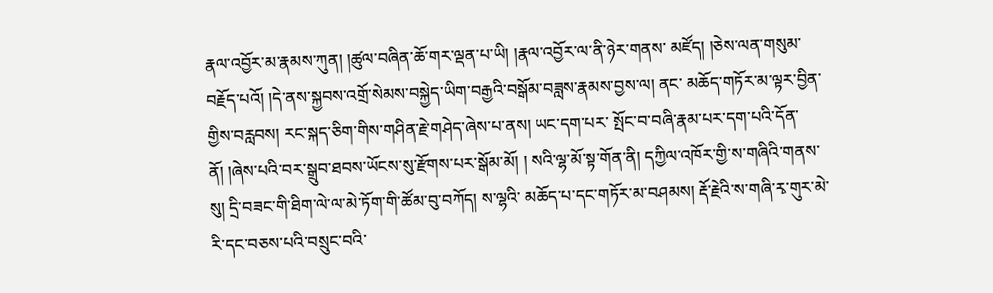རྣལ་འབྱོར་མ་རྣམས་ཀུན། །ཚུལ་བཞིན་ཆོ་གར་ལྡན་པ་ཡི། །རྣལ་འབྱོར་ལ་ནི་ཉེར་གནས་ མཛོད། །ཅེས་ལན་གསུམ་བརྗོད་པའོ། །དེ་ནས་སྐྱབས་འགྲོ་སེམས་བསྐྱེད་ཡིག་བརྒྱའི་བསྒོམ་བཟླས་རྣམས་བྱས་ལ། ནང་ མཆོད་གཏོར་མ་ལྟར་བྱིན་གྱིས་བརླབས། རང་སྐད་ཅིག་གིས་གཤིན་རྗེ་གཤེད་ཞེས་པ་ནས། ཡང་དག་པར་ སྤོང་བ་བཞི་རྣམ་པར་དག་པའི་དོན་ནོ། །ཞེས་པའི་བར་སྒྲུབ་ཐབས་ཡོངས་སུ་རྫོགས་པར་སྒོམ་མོ། ། སའི་ལྷ་མོ་སྟ་གོན་ནི། དཀྱིལ་འཁོར་གྱི་ས་གཞིའི་གནས་སུ། དྲི་བཟང་གི་ཐིག་ལེ་ལ་མེ་ཏོག་གི་ཚོམ་བུ་བཀོད། ས་ལྷའི་ མཆོད་པ་དང་གཏོར་མ་བཤམས། རྡོ་རྗེའི་ས་གཞི་རྭ་གུར་མེ་རི་དང་བཅས་པའི་བསྲུང་བའི་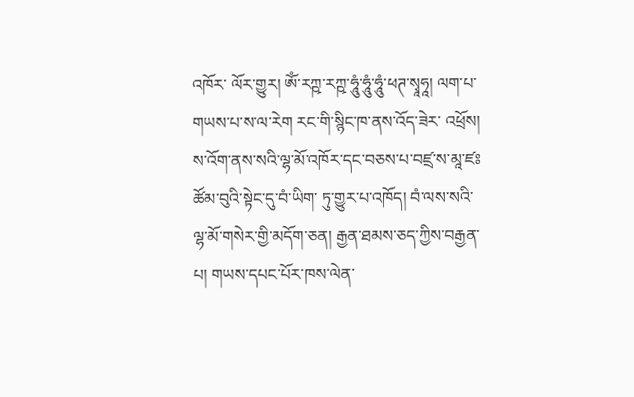འཁོར་ ལོར་གྱུར། ༀ་རཀྵ་རཀྵ་ཧཱུཾ་ཧཱུཾ་ཧཱུཾ་ཕཊ་སྭཱཧཱ། ལག་པ་གཡས་པ་ས་ལ་རེག རང་གི་སྙིང་ཁ་ནས་འོད་ཟེར་ འཕྲོས། ས་འོག་ནས་སའི་ལྷ་མོ་འཁོར་དང་བཅས་པ་བཛྲ་ས་མཱ་ཛཿ ཚོམ་བུའི་སྟེང་དུ་བཾ་ཡིག་ ཏུ་གྱུར་པ་འཁོད། བཾ་ལས་སའི་ལྷ་མོ་གསེར་གྱི་མདོག་ཅན། རྒྱན་ཐམས་ཅད་ཀྱིས་བརྒྱན་པ། གཡས་དཔང་པོར་ཁས་ལེན་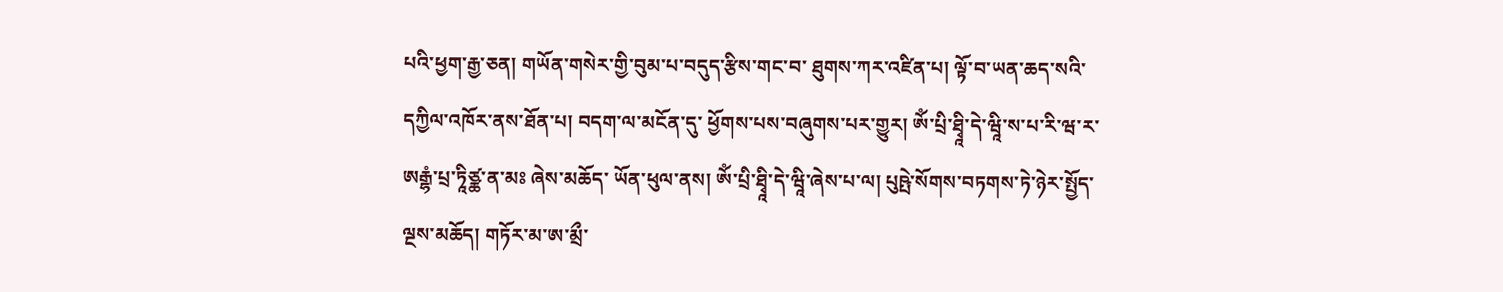པའི་ཕྱག་རྒྱ་ཅན། གཡོན་གསེར་གྱི་བུམ་པ་བདུད་རྩིས་གང་བ་ ཐུགས་ཀར་འཛིན་པ། ལྟོ་བ་ཡན་ཆད་སའི་དཀྱིལ་འཁོར་ནས་ཐོན་པ། བདག་ལ་མངོན་དུ་ ཕྱོགས་པས་བཞུགས་པར་གྱུར། ༀ་པྲི་ཐྭཱི་དེ་ཝཱི་ས་པ་རི་ཝ་ར་ཨརྒྷཾ་པྲ་ཏཱིཙྪ་ན་མཿ ཞེས་མཆོད་ ཡོན་ཕུལ་ནས། ༀ་པྲི་ཐྭཱི་དེ་ཝཱི་ཞེས་པ་ལ། པུཥྤེ་སོགས་བཏགས་ཏེ་ཉེར་སྤྱོད་ལྔས་མཆོད། གཏོར་མ་ཨ་མྲྀ་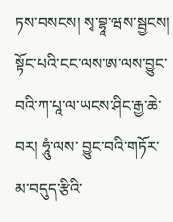ཏས་བསངས། སྭ་བྷཱ་ཝས་སྦྱངས། སྟོང་པའི་ངང་ལས་ཨ་ལས་བྱུང་བའི་ཀ་པཱ་ལ་ཡངས་ཤིང་རྒྱ་ཆེ་བར། ཧཱུཾ་ལས་ བྱུང་བའི་གཏོར་མ་བདུད་རྩིའི་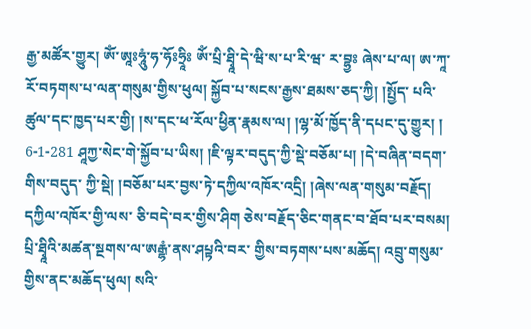རྒྱ་མཚོར་གྱུར། ༀ་ཨཱཿཧཱུཾ་ཧ་ཧོཿཧྲཱིཿ ༀ་པྲི་ཐྭཱི་དེ་ཝི་ས་པ་རི་ཝ་ ར་བྷྱཿ ཞེས་པ་ལ། ཨ་ཀཱ་རོ་བཏགས་པ་ལན་གསུམ་གྱིས་ཕུལ། སྐྱོབ་པ་སངས་རྒྱས་ཐམས་ཅད་ཀྱི། །སྤྱོད་ པའི་ཚུལ་དང་ཁྱད་པར་གྱི། །ས་དང་ཕ་རོལ་ཕྱིན་རྣམས་ལ། །ལྷ་མོ་ཁྱོད་ནི་དཔང་དུ་གྱུར། ། 6-1-281 ཤཱཀྱ་སེང་གེ་སྐྱོབ་པ་ཡིས། །ཇི་ལྟར་བདུད་ཀྱི་སྡེ་བཅོམ་པ། །དེ་བཞིན་བདག་གིས་བདུད་ ཀྱི་སྡེ། །བཅོམ་པར་བྱས་ཏེ་དཀྱིལ་འཁོར་འདྲི། །ཞེས་ལན་གསུམ་བརྗོད། དཀྱིལ་འཁོར་གྱི་ལས་ ཅི་བདེ་བར་གྱིས་ཤིག ཅེས་བརྗོད་ཅིང་གནང་བ་ཐོབ་པར་བསམ། པྲི་ཐྭཱིའི་མཚན་སྔགས་ལ་ཨརྒྷཾ་ནས་ཤཔྟའི་བར་ གྱིས་བཏགས་པས་མཆོད། འབྲུ་གསུམ་གྱིས་ནང་མཆོད་ཕུལ། སའི་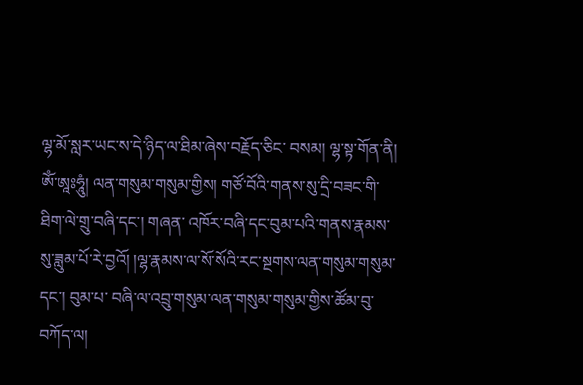ལྷ་མོ་སླར་ཡང་ས་དེ་ཉིད་ལ་ཐིམ་ཞེས་བརྗོད་ཅིང་ བསམ། ལྷ་སྟ་གོན་ནི། ༀ་ཨཱཿཧཱུཾ། ལན་གསུམ་གསུམ་གྱིས། གཙོ་བོའི་གནས་སུ་དྲི་བཟང་གི་ཐིག་ལེ་གྲུ་བཞི་དང་། གཞན་ འཁོར་བཞི་དང་བུམ་པའི་གནས་རྣམས་སུ་ཟླུམ་པོ་རེ་བྱའོ། །ལྷ་རྣམས་ལ་སོ་སོའི་རང་སྔགས་ལན་གསུམ་གསུམ་དང་། བུམ་པ་ བཞི་ལ་འབྲུ་གསུམ་ལན་གསུམ་གསུམ་གྱིས་ཚོམ་བུ་བཀོད་ལ།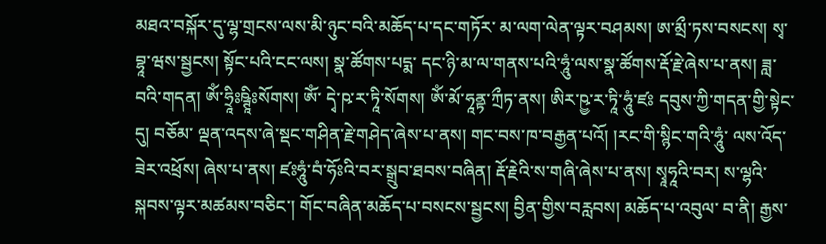མཐའ་བསྐོར་དུ་ལྷ་གྲངས་ལས་མི་ཉུང་བའི་མཆོད་པ་དང་གཏོར་ མ་ལག་ལེན་ལྟར་བཤམས། ཨ་མྲྀ་ཏས་བསངས། སྭ་བྷཱ་ཝས་སྦྱངས། སྟོང་པའི་ངང་ལས། སྣ་ཚོགས་པདྨ་ དང་ཉི་མ་ལ་གནས་པའི་ཧཱུཾ་ལས་སྣ་ཚོགས་རྡོ་རྗེ་ཞེས་པ་ནས། ཟླ་བའི་གདན། ༀ་ཧྲཱིཿཥྚཱིཿསོགས། ༀ་ དྭེ་ཥ་ར་ཏཱི་སོགས། ༀ་མོ་ཧཱནྟ་ཀྲྀཏ་ནས། ཨིར་ཥྱ་ར་ཏཱི་ཧཱུཾ་ཛཿ དབུས་ཀྱི་གདན་གྱི་སྟེང་དུ། བཅོམ་ ལྡན་འདས་ཞེ་སྡང་གཤིན་རྗེ་གཤེད་ཞེས་པ་ནས། གང་བས་ཁ་བརྒྱན་པའོ། །རང་གི་སྙིང་གའི་ཧཱུཾ་ ལས་འོད་ཟེར་འཕྲོས། ཞེས་པ་ནས། ཛཿཧཱུཾ་བཾ་ཧོཿའི་བར་སྒྲུབ་ཐབས་བཞིན། རྡོ་རྗེའི་ས་གཞི་ཞེས་པ་ནས། སྭཱཧཱའི་བར། ས་ལྷའི་སྐབས་ལྟར་མཚམས་བཅིང་། གོང་བཞིན་མཆོད་པ་བསངས་སྦྱངས། བྱིན་གྱིས་བརླབས། མཆོད་པ་འབུལ་ བ་ནི། རྒྱས་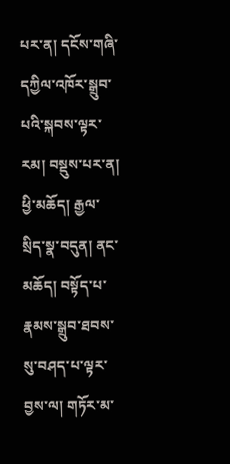པར་ན། དངོས་གཞི་དཀྱིལ་འཁོར་སྒྲུབ་པའི་སྐབས་ལྟར་རམ། བསྡུས་པར་ན། ཕྱི་མཆོད། རྒྱལ་སྲིད་སྣ་བདུན། ནང་ མཆོད། བསྟོད་པ་རྣམས་སྒྲུབ་ཐབས་སུ་བཤད་པ་ལྟར་བྱས་ལ། གཏོར་མ་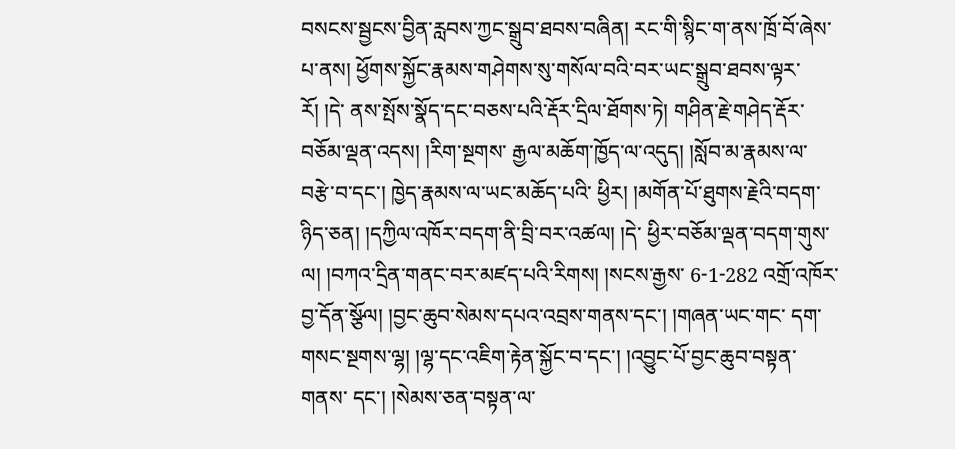བསངས་སྦྱངས་བྱིན་རླབས་ཀྱང་སྒྲུབ་ཐབས་བཞིན། རང་གི་སྙིང་ག་ནས་ཁྲོ་བོ་ཞེས་པ་ནས། ཕྱོགས་སྐྱོང་རྣམས་གཤེགས་སུ་གསོལ་བའི་བར་ཡང་སྒྲུབ་ཐབས་ལྟར་རོ། །དེ་ ནས་སྤོས་སྣོད་དང་བཅས་པའི་རྡོར་དྲིལ་ཐོགས་ཏེ། གཤིན་རྗེ་གཤེད་རྡོར་བཅོམ་ལྡན་འདས། །རིག་སྔགས་ རྒྱལ་མཆོག་ཁྱོད་ལ་འདུད། །སློབ་མ་རྣམས་ལ་བརྩེ་བ་དང་། ཁྱེད་རྣམས་ལ་ཡང་མཆོད་པའི་ ཕྱིར། །མགོན་པོ་ཐུགས་རྗེའི་བདག་ཉིད་ཅན། །དཀྱིལ་འཁོར་བདག་ནི་བྲི་བར་འཚལ། །དེ་ ཕྱིར་བཅོམ་ལྡན་བདག་གུས་ལ། །བཀའ་དྲིན་གནང་བར་མཛད་པའི་རིགས། །སངས་རྒྱས་ 6-1-282 འགྲོ་འཁོར་བྱ་དོན་སྩོལ། །བྱང་ཆུབ་སེམས་དཔའ་འབྲས་གནས་དང་། །གཞན་ཡང་གང་ དག་གསང་སྔགས་ལྷ། །ལྷ་དང་འཇིག་རྟེན་སྐྱོང་བ་དང་། །འབྱུང་པོ་བྱང་ཆུབ་བསྟན་གནས་ དང་། །སེམས་ཅན་བསྟན་ལ་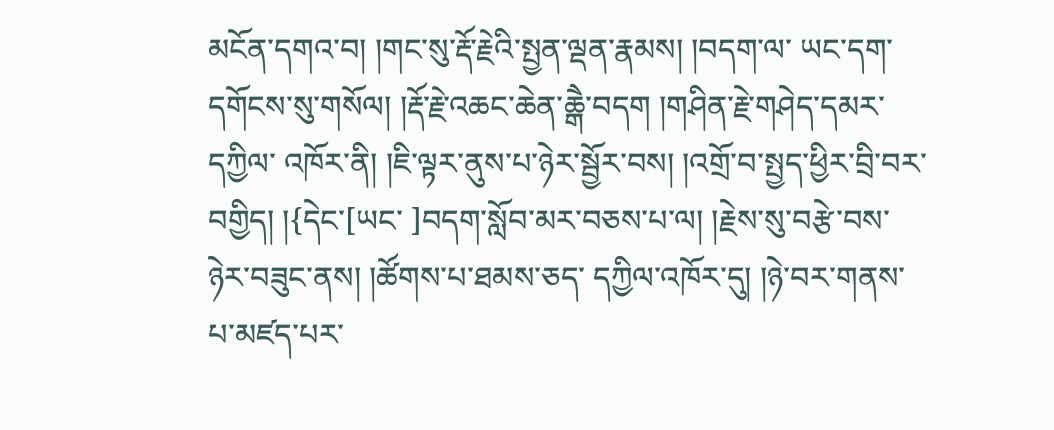མངོན་དགའ་བ། །གང་སུ་རྡོ་རྗེའི་སྤྱན་ལྡན་རྣམས། །བདག་ལ་ ཡང་དག་དགོངས་སུ་གསོལ། །རྡོ་རྗེ་འཆང་ཆེན་ཆྒཻ་བདག །གཤིན་རྗེ་གཤེད་དམར་དཀྱིལ་ འཁོར་ནི། །ཇི་ལྟར་ནུས་པ་ཉེར་སྦྱོར་བས། །འགྲོ་བ་སྤྱད་ཕྱིར་བྲི་བར་བགྱིད། །{དེང་[ཡང་ ]བདག་སློབ་མར་བཅས་པ་ལ། །རྗེས་སུ་བརྩེ་བས་ཉེར་བཟུང་ནས། །ཚོགས་པ་ཐམས་ཅད་ དཀྱིལ་འཁོར་དུ། །ཉེ་བར་གནས་པ་མཛད་པར་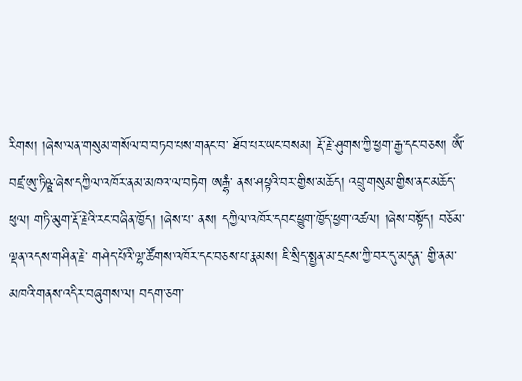རིགས། །ཞེས་ལན་གསུམ་གསོལ་བ་བཏབ་པས་གནང་བ་ ཐོབ་པར་ཡང་བསམ། རྡོ་རྗེ་ཤུགས་ཀྱི་ཕྱག་རྒྱ་དང་བཅས། ༀ་བཛྲ་ཨུ་ཏིཥྛ་ཞེས་དཀྱིལ་འཁོར་ནམ་མཁའ་ལ་བཏེག ཨརྒྷཾ་ ནས་ཤཔྟའི་བར་གྱིས་མཆོད། འབྲུ་གསུམ་གྱིས་ནང་མཆོད་ཕུལ། གཏི་མུག་རྡོ་རྗེའི་རང་བཞིན་ཁྱོད། །ཞེས་པ་ ནས། དཀྱིལ་འཁོར་དབང་ཕྱུག་ཁྱོད་ཕྱག་འཚལ། །ཞེས་བསྟོད། བཅོམ་ལྡན་འདས་གཤིན་རྗེ་ གཤེད་པོའི་ལྷ་ཚོགས་འཁོར་དང་བཅས་པ་རྣམས། ཇི་སྲིད་སྤྱན་མ་དྲངས་ཀྱི་བར་དུ་མདུན་ གྱི་ནམ་མཁའི་གནས་འདིར་བཞུགས་ལ། བདག་ཅག་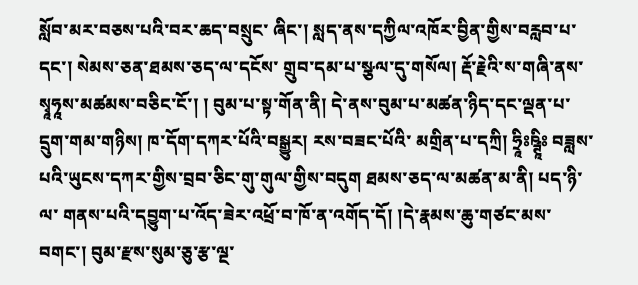སློབ་མར་བཅས་པའི་བར་ཆད་བསྲུང་ ཞིང་། སླད་ནས་དཀྱིལ་འཁོར་བྱིན་གྱིས་བརླབ་པ་དང་། སེམས་ཅན་ཐམས་ཅད་ལ་དངོས་ གྲུབ་དམ་པ་སྩལ་དུ་གསོལ། རྡོ་རྗེའི་ས་གཞི་ནས་སྭཱཧཱས་མཚམས་བཅིང་ངོ་། ། བུམ་པ་སྟ་གོན་ནི། དེ་ནས་བུམ་པ་མཚན་ཉིད་དང་ལྡན་པ་དྲུག་གམ་གཉིས། ཁ་དོག་དཀར་པོའི་བསྒྱུར། རས་བཟང་པོའི་ མགྲིན་པ་དཀྲི། ཧྲཱིཿཥྚཱིཿ བཟླས་པའི་ཡུངས་དཀར་གྱིས་བྲབ་ཅིང་གུ་གུལ་གྱིས་བདུག ཐམས་ཅད་ལ་མཚན་མ་ནི། པད་ཉི་ལ་ གནས་པའི་དབྱུག་པ་འོད་ཟེར་འཕྲོ་བ་ཁོ་ན་འགོད་དོ། །དེ་རྣམས་ཆུ་གཙང་མས་བགང་། བུམ་རྫས་སུམ་ཅུ་རྩ་ལྔ་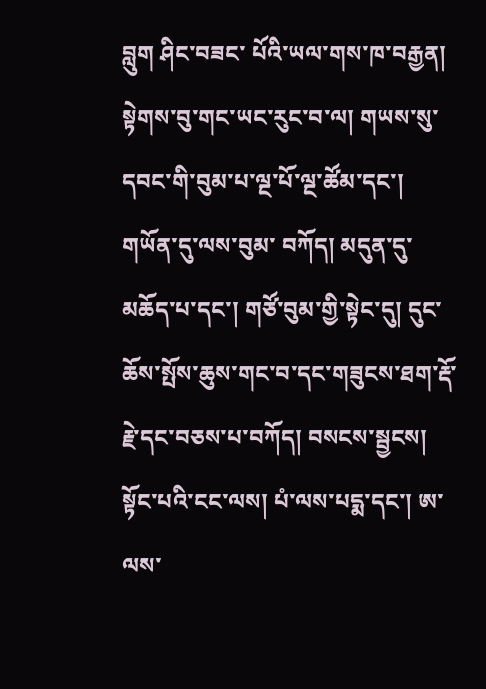བླུག ཤིང་བཟང་ པོའི་ཡལ་གས་ཁ་བརྒྱན། སྟེགས་བུ་གང་ཡང་རུང་བ་ལ། གཡས་སུ་དབང་གི་བུམ་པ་ལྔ་པོ་ལྔ་ཚོམ་དང་། གཡོན་དུ་ལས་བུམ་ བཀོད། མདུན་དུ་མཆོད་པ་དང་། གཙོ་བུམ་གྱི་སྟེང་དུ། དུང་ཆོས་སྤོས་ཆུས་གང་བ་དང་གཟུངས་ཐག་རྡོ་རྗེ་དང་བཅས་པ་བཀོད། བསངས་སྦྱངས། སྟོང་པའི་ངང་ལས། པཾ་ལས་པདྨ་དང་། ཨ་ལས་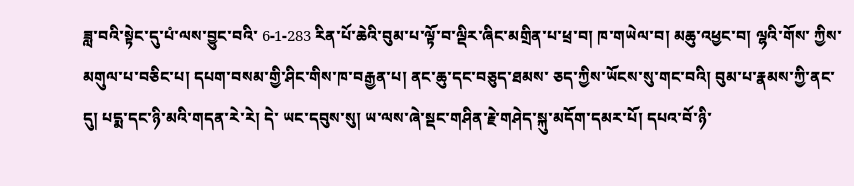ཟླ་བའི་སྟེང་དུ་པཾ་ལས་བྱུང་བའི་ 6-1-283 རིན་པོ་ཆེའི་བུམ་པ་ལྟོ་བ་ལྡིར་ཞིང་མགྲིན་པ་ཕྲ་བ། ཁ་གཡེལ་བ། མཆུ་འཕྱང་བ། ལྷའི་གོས་ ཀྱིས་མགུལ་པ་བཅིང་པ། དཔག་བསམ་གྱི་ཤིང་གིས་ཁ་བརྒྱན་པ། ནང་ཆུ་དང་བཅུད་ཐམས་ ཅད་ཀྱིས་ཡོངས་སུ་གང་བའི། བུམ་པ་རྣམས་ཀྱི་ནང་དུ། པདྨ་དང་ཉི་མའི་གདན་རེ་རེ། དེ་ ཡང་དབུས་སུ། ཡ་ལས་ཞེ་སྡང་གཤིན་རྗེ་གཤེད་སྐུ་མདོག་དམར་པོ། དཔའ་བོ་ཉི་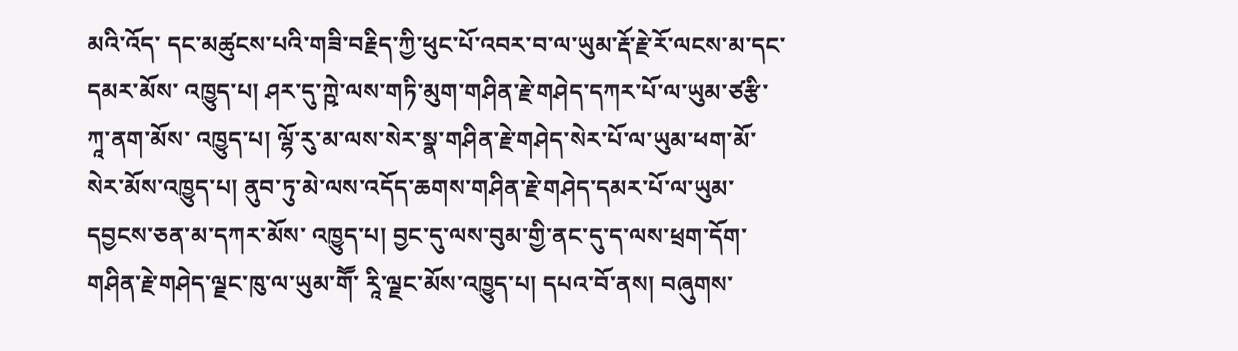མའི་འོད་ དང་མཚུངས་པའི་གཟི་བརྗིད་ཀྱི་ཕུང་པོ་འབར་བ་ལ་ཡུམ་རྡོ་རྗེ་རོ་ལངས་མ་དང་དམར་མོས་ འཁྱུད་པ། ཤར་དུ་ཀྵེ་ལས་གཏི་མུག་གཤིན་རྗེ་གཤེད་དཀར་པོ་ལ་ཡུམ་ཙརྩི་ཀཱ་ནག་མོས་ འཁྱུད་པ། ལྷོ་རུ་མ་ལས་སེར་སྣ་གཤིན་རྗེ་གཤེད་སེར་པོ་ལ་ཡུམ་ཕག་མོ་སེར་མོས་འཁྱུད་པ། ནུབ་ཏུ་མེ་ལས་འདོད་ཆགས་གཤིན་རྗེ་གཤེད་དམར་པོ་ལ་ཡུམ་དབྱངས་ཅན་མ་དཀར་མོས་ འཁྱུད་པ། བྱང་དུ་ལས་བུམ་གྱི་ནང་དུ་ད་ལས་ཕྲག་དོག་གཤིན་རྗེ་གཤེད་ལྗང་ཁུ་ལ་ཡུམ་གཽ་ རཱི་ལྗང་མོས་འཁྱུད་པ། དཔའ་བོ་ནས། བཞུགས་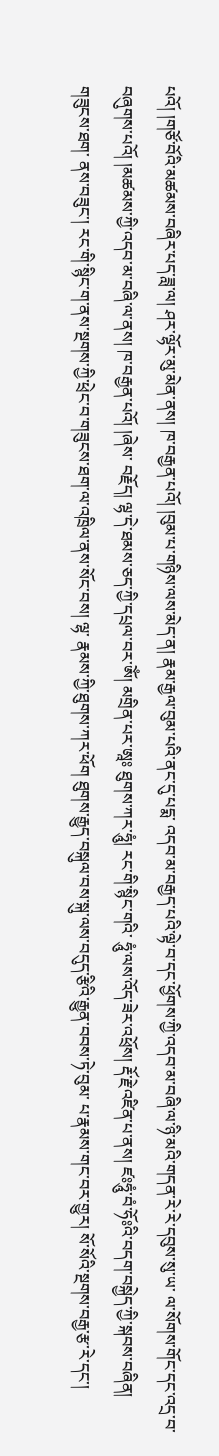པའོ། །གཙོ་བོའི་མཚམས་བཞིར་པད་ཟླ་ལ། ཤར་ལྷོར་མུ་མེན་ནས། ཁ་བརྒྱན་པའོ། །བུམ་པ་གཉིས་ལས་མེད་ན། རྣམ་རྒྱལ་བུམ་པའི་ནང་དུ་པདྨ་ འདབ་མ་བརྒྱད་པའི་ལྟེ་བ་དང་ཕྱོགས་ཀྱི་འདབ་མ་བཞི་ལ་ཉི་མའི་གདན་རེ་རེ་དབུས་སུ་ཡ་ ལ་སོགས་གོང་དང་འདྲ་བ་བཞུགས་པའོ། །མཚམས་ཀྱི་འདབ་མ་བཞི་ལ་ནས། ཁ་བརྒྱན་པའོ། །ཞེས་ བརྗོད། ལྷ་དེ་ཐམས་ཅད་ཀྱི་དཔྲལ་བར་ༀ། མགྲིན་པར་ཨཱཿ ཐུགས་ཀར་ཧཱུཾ། རང་གི་སྙིང་གའི་ ཧཱུཾ་ལས་འོད་ཟེར་འཕྲོས། རྡོ་རྗེ་འཛིན་པ་ནས། ཛཿཧཱུཾ་བཾ་ཧོཿའི་བདག་བསྐྱེད་ཀྱི་སྐབས་བཞིན། གཟུངས་ཐག་ ནས་བཟུང་། རང་གི་སྙིང་ག་ནས་སྔགས་ཀྱི་ཕྲེང་བ་གཟུངས་ཐག་ལ་འཁྲིལ་ནས་སོང་བས། ལྷ་ རྣམས་ཀྱི་ཐུགས་ཀར་ཕོག ཐུགས་རྒྱུད་བསྐུལ་བས་སྐུ་ལས་བདུད་རྩིའི་རྒྱུན་བབས་ཏེ་བུམ་ པ་རྣམས་གང་བར་གྱུར། སོ་སོའི་སྔགས་བརྒྱ་རྩ་རེ་དང་།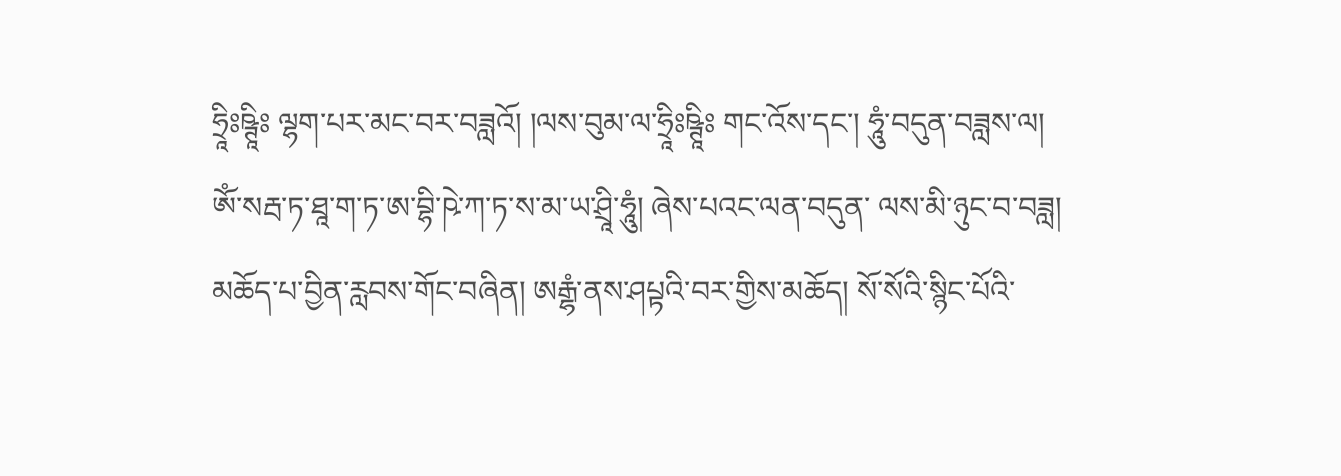ཧྲཱིཿཥྚཱིཿ ལྷག་པར་མང་བར་བཟླའོ། །ལས་བུམ་ལ་ཧྲཱིཿཥྚཱིཿ གང་འོས་དང་། ཧཱུཾ་བདུན་བཟླས་ལ། ༀ་སརྦ་ཏ་ཐཱ་ག་ཏ་ཨ་བྷི་ཥེ་ཀ་ཏ་ས་མ་ཡ་ཤྲཱི་ཧཱུཾ། ཞེས་པའང་ལན་བདུན་ ལས་མི་ཉུང་བ་བཟླ། མཆོད་པ་བྱིན་རླབས་གོང་བཞིན། ཨརྒྷཾ་ནས་ཤཔྟའི་བར་གྱིས་མཆོད། སོ་སོའི་སྙིང་པོའི་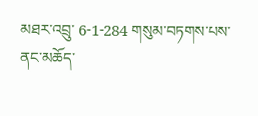མཐར་འབྲུ་ 6-1-284 གསུམ་བཏགས་པས་ནང་མཆོད་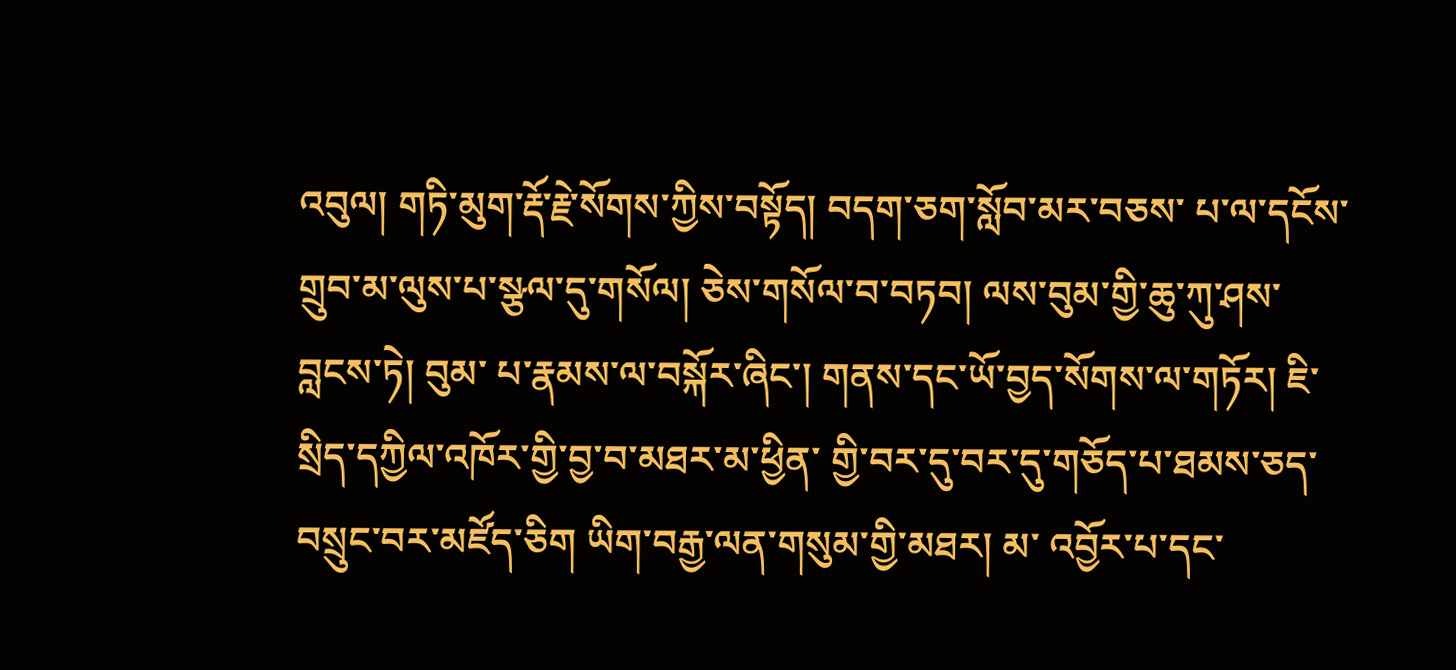འབུལ། གཏི་མུག་རྡོ་རྗེ་སོགས་ཀྱིས་བསྟོད། བདག་ཅག་སློབ་མར་བཅས་ པ་ལ་དངོས་གྲུབ་མ་ལུས་པ་སྩལ་དུ་གསོལ། ཅེས་གསོལ་བ་བཏབ། ལས་བུམ་གྱི་ཆུ་ཀུ་ཤས་བླངས་ཏེ། བུམ་ པ་རྣམས་ལ་བསྐོར་ཞིང་། གནས་དང་ཡོ་བྱད་སོགས་ལ་གཏོར། ཇི་སྲིད་དཀྱིལ་འཁོར་གྱི་བྱ་བ་མཐར་མ་ཕྱིན་ གྱི་བར་དུ་བར་དུ་གཅོད་པ་ཐམས་ཅད་བསྲུང་བར་མཛོད་ཅིག ཡིག་བརྒྱ་ལན་གསུམ་གྱི་མཐར། མ་ འབྱོར་པ་དང་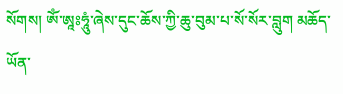སོགས། ༀ་ཨཱཿཧཱུཾ་ཞེས་དུང་ཆོས་ཀྱི་ཆུ་བུམ་པ་སོ་སོར་བླུག མཆོད་ཡོན་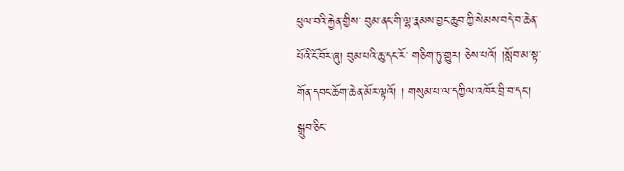ཕུལ་བའི་རྐྱེན་གྱིས་ བུམ་ནང་གི་ལྷ་རྣམས་བྱང་ཆུབ་ཀྱི་སེམས་བདེ་བ་ཆེན་པོའི་ངོ་བོར་ཞུ། བུམ་པའི་ཆུ་དང་རོ་ གཅིག་ཏུ་གྱུར། ཅེས་པའོ། །སློབ་མ་སྟ་གོན་དབང་ཆོག་ཆེན་མོར་ལྟའོ། ། གསུམ་པ་ལ་དཀྱིལ་འཁོར་བྲི་བ་དང་། སྒྲུབ་ཅིང་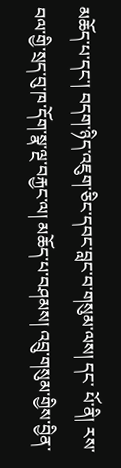མཆོད་པ་དང་། བདག་ཉིད་འཇུག་ཅིང་དབང་བླང་བ་གསུམ་ལས། དང་ པོ་ནི། རས་བལ་གྱི་སྲད་བུ་ཁ་དོག་སྣ་ལྔ་བརྐྱང་ལ། མཆོད་པ་བཤམས། འབྲུ་གསུམ་གྱིས་བྱིན་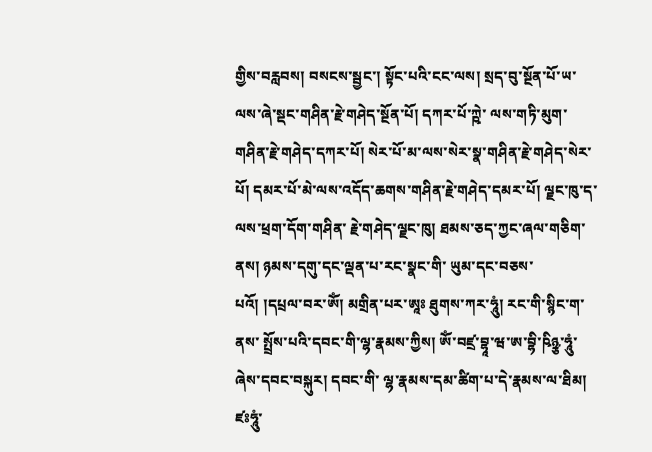གྱིས་བརླབས། བསངས་སྦྱང་། སྟོང་པའི་ངང་ལས། སྲད་བུ་སྔོན་པོ་ཡ་ལས་ཞེ་སྡང་གཤིན་རྗེ་གཤེད་སྔོན་པོ། དཀར་པོ་ཀྵེ་ ལས་གཏི་མུག་གཤིན་རྗེ་གཤེད་དཀར་པོ། སེར་པོ་མ་ལས་སེར་སྣ་གཤིན་རྗེ་གཤེད་སེར་པོ། དམར་པོ་མེ་ལས་འདོད་ཆགས་གཤིན་རྗེ་གཤེད་དམར་པོ། ལྗང་ཁུ་ད་ལས་ཕྲག་དོག་གཤིན་ རྗེ་གཤེད་ལྗང་ཁུ། ཐམས་ཅད་ཀྱང་ཞལ་གཅིག་ནས། ཉམས་དགུ་དང་ལྡན་པ་རང་སྣང་གི་ ཡུམ་དང་བཅས་པའོ། །དཔྲལ་བར་ༀ། མགྲིན་པར་ཨཱཿ ཐུགས་ཀར་ཧཱུཾ། རང་གི་སྙིང་ག་ནས་ སྤྲོས་པའི་དབང་གི་ལྷ་རྣམས་ཀྱིས། ༀ་བཛྲ་བྷཱ་ཝ་ཨ་བྷི་ཥིཉྩ་ཧཱུཾ་ཞེས་དབང་བསྐུར། དབང་གི་ ལྷ་རྣམས་དམ་ཚིག་པ་དེ་རྣམས་ལ་ཐིམ། ཛཿཧཱུཾ་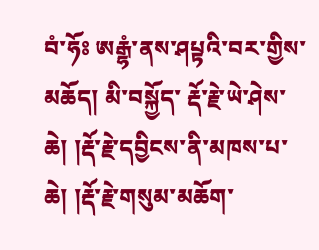བཾ་ཧོཿ ཨརྒྷཾ་ནས་ཤཔྟའི་བར་གྱིས་མཆོད། མི་བསྐྱོད་ རྡོ་རྗེ་ཡེ་ཤེས་ཆེ། །རྡོ་རྗེ་དབྱིངས་ནི་མཁས་པ་ཆེ། །རྡོ་རྗེ་གསུམ་མཆོག་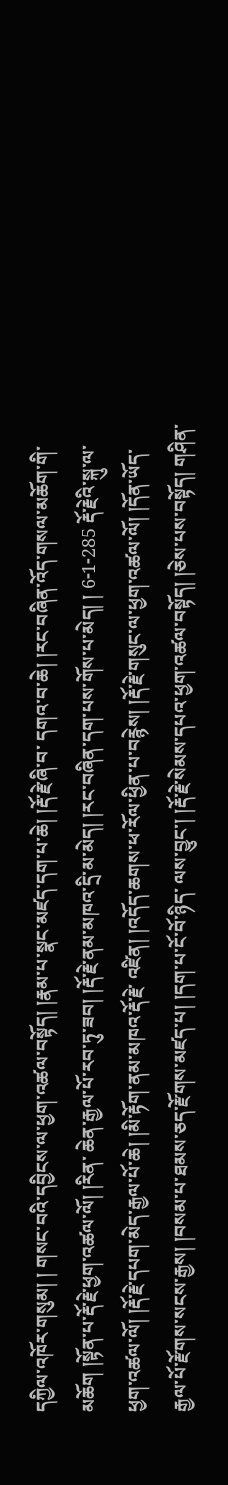དཀྱིལ་འཁོར་གསུམ། ། གསང་བའི་དབྱིངས་ལ་ཕྱག་འཚལ་བསྟོད། །རྣམ་པ་སྣང་མཛད་དག་པ་ཆེ། །རྡོ་རྗེ་ཞི་བ་ དགའ་བ་ཆེ། །རང་བཞིན་འོད་གསལ་མཆོག་གི་མཆོག །སྟོན་པ་རྡོ་རྗེ་ཕྱག་འཚལ་ལོ། །རིན་ ཆེན་རྒྱལ་པོ་རབ་ཏུ་ཟབ། །རྡོ་རྗེ་ནམ་མཁའ་དྲི་མ་མེད། །རང་བཞིན་དག་པས་གོས་པ་མེད། ། 6-1-285 རྡོ་རྗེའི་སྐུ་ལ་ཕྱག་འཚལ་ལོ། །རྡོ་རྗེ་དཔག་མེད་རྒྱལ་པོ་ཆེ། །མི་རྟོག་ནམ་མཁའ་རྡོ་རྗེ་ འཛིན། །འདོད་ཆགས་ཕ་རོལ་ཕྱིན་པ་བརྙེས། །རྡོ་རྗེ་གསུང་ལ་ཕྱག་འཚལ་ལོ། །དོན་ཡོད་ རྒྱལ་པོ་རྫོགས་སངས་རྒྱས། །བསམ་པ་ཐམས་ཅད་རྫོགས་མཛད་པ། །དག་པ་ངོ་བོ་ཉིད་ ལས་བྱུང་། །རྡོ་རྗེ་སེམས་དཔའ་ཕྱག་འཚལ་བསྟོད། །ཅེས་པས་བསྟོད། གཤིན་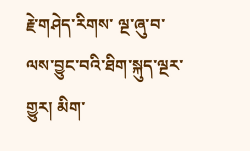རྗེ་གཤེད་རིགས་ ལྔ་ཞུ་བ་ལས་བྱུང་བའི་ཐིག་སྐུད་ལྔར་གྱུར། མིག་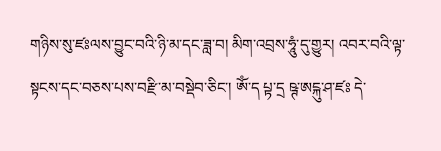གཉིས་སུ་ཛཿལས་བྱུང་བའི་ཉི་མ་དང་ཟླ་བ། མིག་འབྲས་ཧཱུཾ་དུ་གྱུར། འབར་བའི་ལྟ་སྟངས་དང་བཅས་པས་བརྫི་མ་བསྡེབ་ཅིང་། ༀ་ད པྟ་དྲ ཥྚ་ཨངྐུ་ཤ་ཛཿ དེ་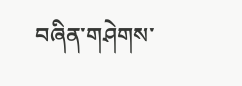བཞིན་གཤེགས་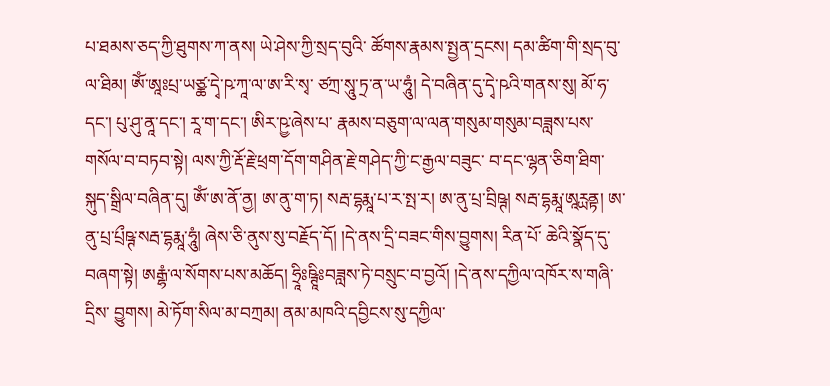པ་ཐམས་ཅད་ཀྱི་ཐུགས་ཀ་ནས། ཡེ་ཤེས་ཀྱི་སྲད་བུའི་ ཚོགས་རྣམས་སྤྱན་དྲངས། དམ་ཚིག་གི་སྲད་བུ་ལ་ཐིམ། ༀ་ཨཱཿཔྲ་ཡཙྪ་དྭེ་ཥ་ཀཱ་ལ་ཨ་རི་སྭ་ ཙཀྲ་སཱུ་ཏྲ་ན་ཡ་ཧཱུཾ། དེ་བཞིན་དུ་དྭེ་ཥའི་གནས་སུ། མོ་ཧ་དང་། པུ་ཤུ་ནཱ་དང་། རཱ་ག་དང་། ཨིར་ཥྱ་ཞེས་པ་ རྣམས་བཅུག་ལ་ལན་གསུམ་གསུམ་བཟླས་པས་གསོལ་བ་བཏབ་སྟེ། ལས་ཀྱི་རྡོ་རྗེ་ཕྲག་དོག་གཤིན་རྗེ་གཤེད་ཀྱི་ང་རྒྱལ་བཟུང་ བ་དང་ལྷན་ཅིག་ཐིག་སྐུད་སྒྲིལ་བཞིན་དུ། ༀ་ཨ་ནོ་ནྱ། ཨ་ནུ་ག་ཏ། སརྦ་དྷརྨཱ་པ་ར་སྤ་ར། ཨ་ནུ་པྲ་བྲིཥྚ། སརྦ་དྷརྨཱ་ཨཱཪྻནྟ། ཨ་ནུ་པྲ་པྲྀཥྚ་སརྦ་དྷརྨཱ་ཧཱུཾ། ཞེས་ཅི་ནུས་སུ་བརྗོད་དོ། །དེ་ནས་དྲི་བཟང་གིས་བྱུགས། རིན་པོ་ ཆེའི་སྣོད་དུ་བཞག་སྟེ། ཨརྒྷཾ་ལ་སོགས་པས་མཆོད། ཧྲཱིཿཥྚཱིཿབཟླས་ཏེ་བསྲུང་བ་བྱའོ། །དེ་ནས་དཀྱིལ་འཁོར་ས་གཞི་དྲིས་ བྱུགས། མེ་ཏོག་སིལ་མ་བཀྲམ། ནམ་མཁའི་དབྱིངས་སུ་དཀྱིལ་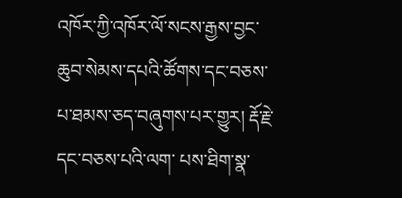འཁོར་ཀྱི་འཁོར་ལོ་སངས་རྒྱས་བྱང་ ཆུབ་སེམས་དཔའི་ཚོགས་དང་བཅས་པ་ཐམས་ཅད་བཞུགས་པར་གྱུར། རྡོ་རྗེ་དང་བཅས་པའི་ལག་ པས་ཐིག་སྣ་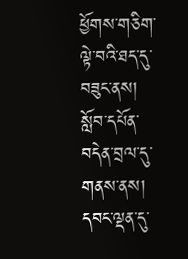ཕྱོགས་གཅིག་ལྟེ་བའི་ཐད་དུ་བཟུང་ནས། སློབ་དཔོན་བདེན་བྲལ་དུ་གནས་ནས། དབང་ལྡན་དུ་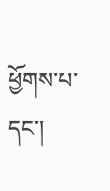ཕྱོགས་པ་དང་།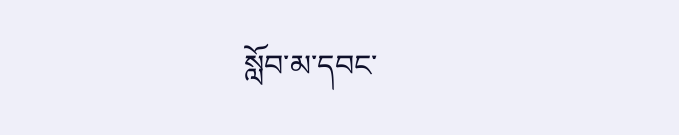སློབ་མ་དབང་